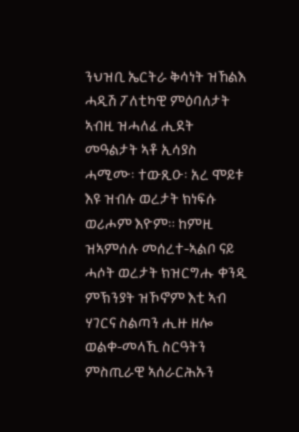ንህዝቢ ኤርትራ ቅሳነት ዝኸልእ
ሓዲሽ ፖለቲካዊ ምዕባለታት
ኣብዚ ዝሓለፈ ሒደት መዓልታት ኣቶ ኢሳያስ ሓሚሙ፡ ተውጺዑ፡ አረ ሞይቱ እዩ ዝብሉ ወረታት ክነፍሱ ወሪሖም እዮም። ከምዚ ዝኣምሰሉ መሰረተ-ኣልቦ ናይ ሓሶት ወረታት ክዝርግሑ ቀንዲ ምኽንያት ዝኾኖም እቲ ኣብ ሃገርና ስልጣን ሒዙ ዘሎ ወልቀ-መላኺ ስርዓትን ምስጢራዊ ኣሰራርሕኡን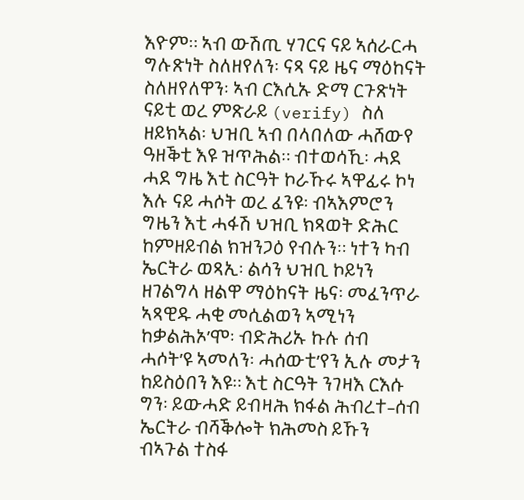እዮም። ኣብ ውሽጢ ሃገርና ናይ ኣሰራርሓ ግሉጽነት ስለዘየለን፡ ናጻ ናይ ዜና ማዕከናት ስለዘየለዋን፡ ኣብ ርእሲኡ ድማ ርጉጽነት ናይቲ ወረ ምጽራይ (verify) ስለ ዘይክኣል፡ ህዝቢ ኣብ በላበለው ሓሸውየ ዓዘቕቲ እዩ ዝጥሕል። ብተወሳኺ፡ ሓደ ሓደ ግዜ እቲ ስርዓት ኮራኹሩ ኣዋፊሩ ኮነ እሉ ናይ ሓሶት ወረ ፈንዩ፡ ብኣእምሮን ግዜን እቲ ሓፋሽ ህዝቢ ክጻወት ድሕር ከምዘይብል ክዝንጋዕ የብሉን። ነተን ካብ ኤርትራ ወጻኢ፡ ልሳን ህዝቢ ኮይነን ዘገልግላ ዘልዋ ማዕከናት ዜና፡ መፈንጥራ ኣጻዊዱ ሓቂ መሲልወን ኣሚነን ከቃልሕኦ’ሞ፡ ብድሕሪኡ ኩሉ ሰብ ሓሶት’ዩ ኣመለን፡ ሓሰውቲ’የን ኢሉ መታን ከይስዕበን እዩ። እቲ ስርዓት ንገዛእ ርእሱ ግን፡ ይውሓድ ይብዛሕ ክፋል ሕብረተ–ሰብ ኤርትራ ብሻቕሎት ክሕመስ ይኹን ብኣጉል ተስፋ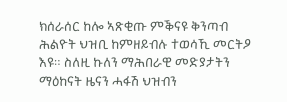ክሰራሰር ከሎ ኣጽቂጡ ምቕናዩ ቅንጣብ ሕልዮት ህዝቢ ከምዘይብሉ ተወሳኺ መርትዖ እዩ። ስለዚ ኩለን ማሕበራዊ መድያታትን ማዕከናት ዜናን ሓፋሽ ህዝብን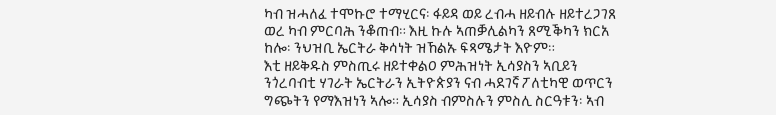ካብ ዝሓለፈ ተሞኩሮ ተማሂርና፡ ፋይዳ ወይ ረብሓ ዘይብሉ ዘይተረጋገጸ ወረ ካብ ምርባሕ ንቆጠብ። እዚ ኩሉ ኣጠቓሊልካን ጸሚቕካን ክርአ ከሎ፡ ንህዝቢ ኤርትራ ቅሳነት ዝኸልኡ ፍጻሜታት እዮም።
እቲ ዘይቅዱስ ምስጢሩ ዘይተቀልዐ ምሕዝነት ኢሳያስን ኣቢይን ንጎረባብቲ ሃገራት ኤርትራን ኢትዮጵያን ናብ ሓደገኛ ፖለቲካዊ ወጥርን ግጭትን የማእዝነን ኣሎ። ኢሳያስ ብምስሉን ምስሊ ስርዓቱን፡ ኣብ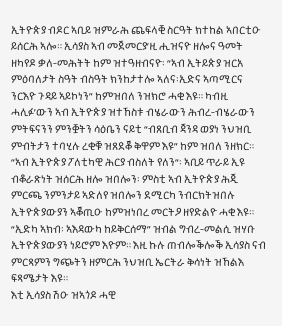ኢትዮጵያ ብዶር ኣቢይ ዝምራሕ ጨፍላቒ ስርዓት ክተከል ኣበርቲዑ ይሰርሕ ኣሎ። ኢሳያስ ኣብ መጀመርያ’ዚ ሒዝናዮ ዘሎና ዓመት ዘካየዶ ቃለ-መሕትት ከም ዝተዓዘብናዮ፡ “ኣብ ኢትይጵያ ዝርአ ምዕባለታት ስዓት ብስዓት ክንከታተሎ ኣለና፡ኢድና ኣጣሚርና ንርእዮ ጉዳይ ኣይኮነን” ከምዝበለ ንዝክሮ ሓቂ እዩ። ካብዚ ሓሊፉ’ውን ኣብ ኢትዮጵያ ዝተኸስቱ ብሄራውን ሕብረ-ብሄራውን ምትፍናንን ምንቛትን ሳዕቤን ናይቲ “ብጸቢብ ጃንዳ ወያነ ንህዝቢ ምብትታን ተባሂሉ ረቂቑ ዝጸደቖ ቅዋም እዩ” ከም ዝበለ ንዘክር። “ኣብ ኢትዮጵያ ፖለቲካዊ ሕርያ ብስለት የለን“፡ ኣቢይ ጥራይ ኢዩ ብቆራጽነት ዝሰርሕ ዘሎ ዝበሎን፡ ምስቲ ኣብ ኢትዮጵያ ሕጂ ምርጫ ንምንታይ ኣድለየ ዝበሎን ደሚርካ ንብርክትዝበሉ ኢትዮጵያውያን ኣቖጢዑ ከምዝነበረ መርትዖ ዘየድልዮ ሓቂ እዩ። “ኢድካ ኣክብ፡ ኣእዳውካ ከይቅርሰማ” ዝብል ግብረ-መልሲ ዝሃቡ ኢትዮጵያውያን ነይሮም እዮም። እዚ ኩሉ ጠብሎቕሎቕ ኢሳያስ ናብ ምርጻምን ግጭትን ዘምርሕ ንህዝቢ ኤርትራ ቅሳነት ዝኸልእ ፍጻሜታት እዩ።
እቲ ኢሳያስ ሽዑ ዝኣጎዶ ሓዊ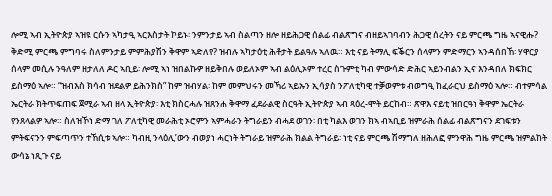ሎሚ ኣብ ኢትዮጵያ ኣዝዩ ርሱን ኣካታዒ ኣርእስታት ኮይኑ፡ ንምንታይ ኣብ ስልጣን ዘሎ ዘይሕጋዊ ሰልፊ ብልጽግና ብዘይኣገባብን ሕጋዊ ሰረትን ናይ ምርጫ ግዜ ኣናዊሑ? ቅድሚ ምርጫ ምግባሩ ስለምንታይ ምምሕያሽን ቅዋም ኣድለየ? ዝብሉ ኣካታዕቲ ሕቶታት ይልዓሉ ኣለዉ። እቲ ናይ ትማሊ ፍቕርን ሰላምን ምድማርን ኣንዳሰበኸ፡ ሃዋርያ ሰላም መሲሉ ንዓለም ዘታለለ ዶር ኣቢይ፡ ሎሚ ኣነ ዝበልኩዎ ዘይቅበሉ ወይለኦም ኣብ ልዕሊኦም ተረር ስጉምቲ ካብ ምውሳድ ድሕር ኣይንብልን ኢና እንዳበለ ክፍክር ይስማዕ ኣሎ። “ዝብእስ ክሳብ ዝደልዎ ይሕንክስ” ከም ዝብሃል፡ ከም መምህሩን መኻሪ ኣይኡን ኢሳያስ ንፖለቲካዊ ተቓወምቱ ብወግዒ ከፈራርህ ይስማዕ ኣሎ። ብተምሳል ኤርትራ ክትጥፍጠፍ ጀሚራ ኣብ ዘላ ኢትዮጵያ፡ እቲ ክስርሓሉ ዝጸንሐ ቅዋማ ፈደራልዊ ስርዓት ኢትዮጵያ ኣብ ጻዕረ-ሞት ይርከብ። ጽዋእ ናይቲ ዝበርዓነ ቅዋም ኤርትራ የንጸላልዎ ኣሎ። ስለዝኾነ ድማ ገለ ፖለቲካዊ መራሕቲ ኦሮምን ኣምሓራን ትግራይን ብሓደ ወገን፡ በቲ ካልእ ወገን ክኣ ብኣቢይ ዝምራሕ ሰልፊ ብልጽግናን ደገፍቱን ምትፍናንን ምፍጣጥን ተኸሲቱ ኣሎ። ካብዚ ንላዕሊ’ውን ብወያነ ሓርነት ትግራይ ዝምራሕ ክልል ትግራይ፡ ነቲ ናይ ምርጫ ሽማግለ ዘሕለፎ ምንዋሕ ግዜ ምርጫ ዝምልከት ውሳኔ ነጺጉ ናይ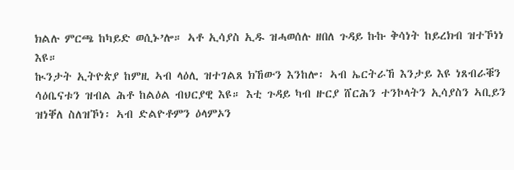ክልሉ ምርጫ ከካይድ ወሲኑ’ሎ። ኣቶ ኢሳያስ ኢዱ ዝሓወሰሉ ዘበለ ጉዳይ ኩኩ ቅሳነት ከይረክብ ዝተኾነነ እዩ።
ኲንታት ኢትዮጵያ ከምዚ ኣብ ላዕሊ ዝተገልጸ ክኸውን እንከሎ፡ ኣብ ኤርትራኸ እንታይ እዩ ነጸብራቑን ሳዕቤናቱን ዝብል ሕቶ ከልዕል ብህርያዊ እዩ። እቲ ጉዳይ ካብ ዙርያ ሸርሕን ተንኮላትን ኢሳያስን ኣቢይን ዝነቐለ ስለዝኾነ፡ ኣብ ድልዮቶምን ዕላምኦን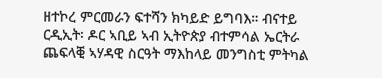ዘተኮረ ምርመራን ፍተሻን ክካይድ ይግባእ። ብናተይ ርዲኢት፡ ዶር ኣቢይ ኣብ ኢትዮጵያ ብተምሳል ኤርትራ ጨፍላቒ ኣሃዳዊ ስርዓት ማእከላይ መንግስቲ ምትካል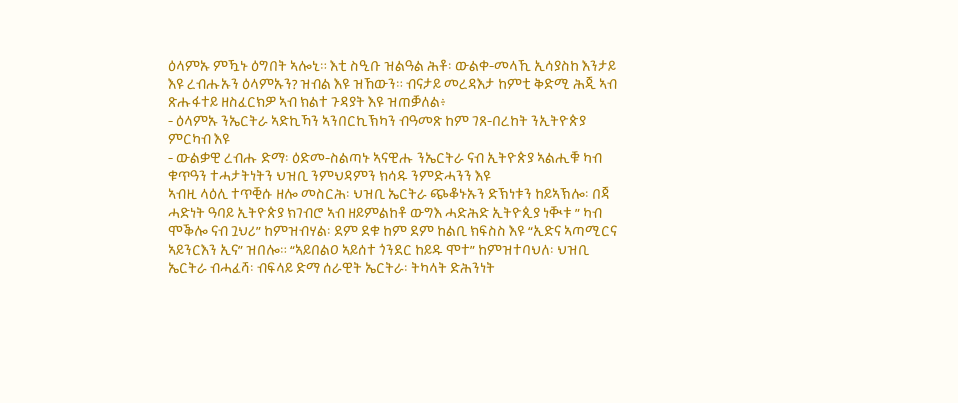ዕላምኡ ምዃኑ ዕግበት ኣሎኒ። እቲ ስዒቡ ዝልዓል ሕቶ፡ ውልቀ-መላኺ ኢሳያስከ እንታይ እዩ ረብሑኡን ዕላምኡን? ዝብል እዩ ዝኸውን። ብናታይ መረዳእታ ከምቲ ቅድሚ ሕጂ ኣብ ጽሑፋተይ ዘስፈርክዎ ኣብ ክልተ ጉዳያት እዩ ዝጠቓለል፥
- ዕላምኡ ንኤርትራ ኣድኪኻን ኣንበርኪኽካን ብዓመጽ ከም ገጸ-በረከት ንኢትዮጵያ ምርካብ እዩ
- ውልቃዊ ረብሑ ድማ፡ ዕድመ-ስልጣኑ ኣናዊሑ ንኤርትራ ናብ ኢትዮጵያ ኣልሒቑ ካብ ቁጥዓን ተሓታትነትን ህዝቢ ንምህዳምን ክሳዱ ንምድሓንን እዩ
ኣብዚ ላዕሊ ተጥቒሱ ዘሎ መስርሕ፡ ህዝቢ ኤርትራ ጭቆኑኡን ድኽነቱን ከይኣኽሎ፡ በጃ ሓድነት ዓባይ ኢትዮጵያ ክገብሮ ኣብ ዘይምልከቶ ውግእ ሓድሕድ ኢትዮጲያ ነቚቱ ” ካብ ሞቕሎ ናብ ጓህሪ” ከምዝብሃል፡ ደም ደቁ ከም ደም ከልቢ ክፍስስ እዩ “ኢድና ኣጣሚርና ኣይንርእን ኢና” ዝበሎ። “ኣይበልዐ ኣይሰተ ጎንደር ከይዱ ሞተ” ከምዝተባህለ፡ ህዝቢ ኤርትራ ብሓፈሻ፡ ብፍላይ ድማ ሰራዊት ኤርትራ፡ ትካላት ድሕንነት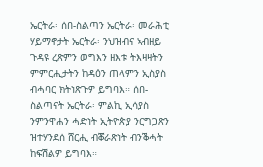ኤርትራ፡ ሰበ-ስልጣን ኤርትራ፡ መራሕቲ ሃይማኖታት ኤርትራ፡ ንህዝብና ኣብዘይ ጉዳዩ ረጽምን ወግእን ዘእቱ ትእዛዛትን ምምርሒታትን ከዳዕን ጠላምን ኢስያስ ብሓባር ክትነጽጉዎ ይግባእ። ሰበ-ስልጣናት ኤርትራ፡ ምልኪ ኢሳያስ ንምንዋሐን ሓድነት ኢትዮጵያ ንርግጋጽን ዝተሃንደሰ ሸርሒ ብቖራጽነት ብንቕሓት ከፍሽልዎ ይግባእ።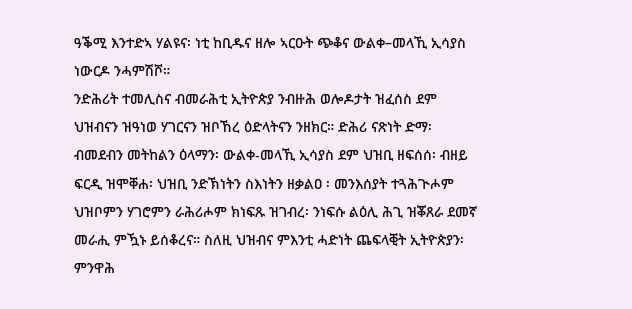ዓቕሚ እንተድኣ ሃልዩና፡ ነቲ ከቢዱና ዘሎ ኣርዑት ጭቆና ውልቀ–መላኺ ኢሳያስ ነውርዶ ንሓምሽሾ።
ንድሕሪት ተመሊስና ብመራሕቲ ኢትዮጵያ ንብዙሕ ወሎዶታት ዝፈሰስ ደም ህዝብናን ዝዓነወ ሃገርናን ዝቦኸረ ዕድላትናን ንዘክር። ድሕሪ ናጽነት ድማ፡ ብመደብን መትከልን ዕላማን፡ ውልቀ-መላኺ ኢሳያስ ደም ህዝቢ ዘፍሰሰ፡ ብዘይ ፍርዲ ዝሞቐሐ፡ ህዝቢ ንድኽነትን ስእነትን ዘቃልዐ ፡ መንእሰያት ተጓሕጒሖም ህዝቦምን ሃገሮምን ራሕሪሖም ክነፍጹ ዝገብረ፡ ንነፍሱ ልዕሊ ሕጊ ዝቖጸራ ደመኛ መራሒ ምዃኑ ይሰቆረና። ስለዚ ህዝብና ምእንቲ ሓድነት ጨፍላቒት ኢትዮጵያን፡ ምንዋሕ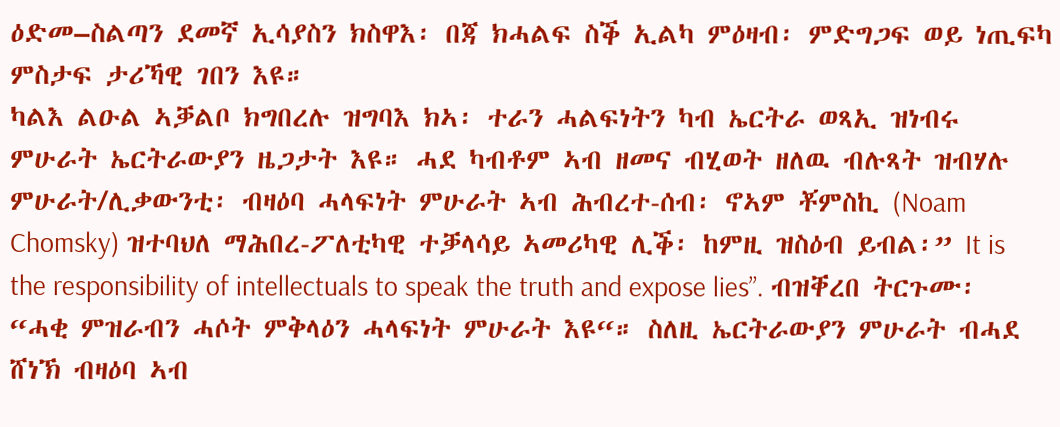ዕድመ–ስልጣን ደመኛ ኢሳያስን ክስዋእ፡ በጃ ክሓልፍ ስቕ ኢልካ ምዕዛብ፡ ምድግጋፍ ወይ ነጢፍካ ምስታፍ ታሪኻዊ ገበን እዩ።
ካልእ ልዑል ኣቓልቦ ክግበረሉ ዝግባእ ክኣ፡ ተራን ሓልፍነትን ካብ ኤርትራ ወጻኢ ዝነብሩ ምሁራት ኤርትራውያን ዜጋታት እዩ። ሓደ ካብቶም ኣብ ዘመና ብሂወት ዘለዉ ብሉጻት ዝብሃሉ ምሁራት/ሊቃውንቲ፡ ብዛዕባ ሓላፍነት ምሁራት ኣብ ሕብረተ-ሰብ፡ ኖኣም ቾምስኪ (Noam Chomsky) ዝተባህለ ማሕበረ-ፖለቲካዊ ተቓላሳይ ኣመሪካዊ ሊቕ፡ ከምዚ ዝስዕብ ይብል፡” It is the responsibility of intellectuals to speak the truth and expose lies”. ብዝቐረበ ትርጉሙ፡ “ሓቂ ምዝራብን ሓሶት ምቅላዕን ሓላፍነት ምሁራት እዩ“። ስለዚ ኤርትራውያን ምሁራት ብሓደ ሸነኽ ብዛዕባ ኣብ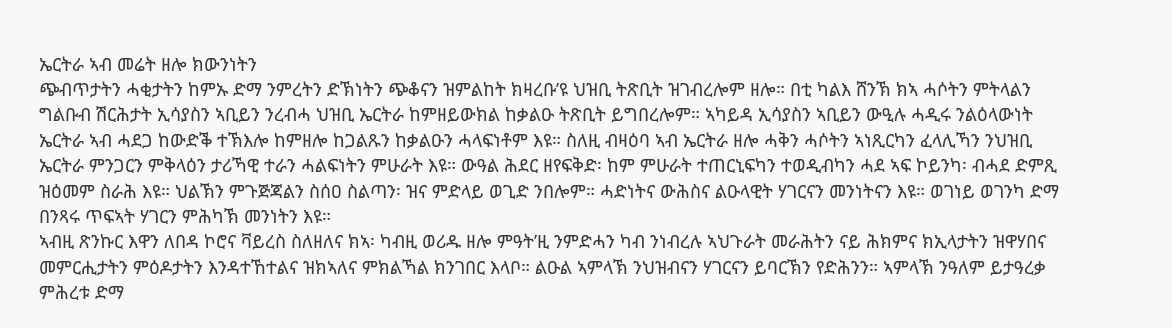ኤርትራ ኣብ መሬት ዘሎ ክውንነትን
ጭብጥታትን ሓቂታትን ከምኡ ድማ ንምረትን ድኽነትን ጭቆናን ዝምልከት ክዛረቡ’ዩ ህዝቢ ትጽቢት ዝገብረሎም ዘሎ። በቲ ካልእ ሸንኽ ክኣ ሓሶትን ምትላልን ግልቡብ ሽርሕታት ኢሳያስን ኣቢይን ንረብሓ ህዝቢ ኤርትራ ከምዘይውክል ከቃልዑ ትጽቢት ይግበረሎም። ኣካይዳ ኢሳያስን ኣቢይን ውዒሉ ሓዲሩ ንልዕላውነት ኤርትራ ኣብ ሓደጋ ከውድቕ ተኽእሎ ከምዘሎ ከጋልጹን ከቃልዑን ሓላፍነቶም እዩ። ስለዚ ብዛዕባ ኣብ ኤርትራ ዘሎ ሓቅን ሓሶትን ኣነጺርካን ፈላሊኻን ንህዝቢ ኤርትራ ምንጋርን ምቅላዕን ታሪኻዊ ተራን ሓልፍነትን ምሁራት እዩ። ውዓል ሕደር ዘየፍቅድ፡ ከም ምሁራት ተጠርኒፍካን ተወዲብካን ሓደ ኣፍ ኮይንካ፡ ብሓደ ድምጺ ዝዕመም ስራሕ እዩ። ህልኽን ምጉጅጃልን ስሰዐ ስልጣን፡ ዝና ምድላይ ወጊድ ንበሎም። ሓድነትና ውሕስና ልዑላዊት ሃገርናን መንነትናን እዩ። ወገነይ ወገንካ ድማ በንጻሩ ጥፍኣት ሃገርን ምሕካኽ መንነትን እዩ።
ኣብዚ ጽንኩር እዋን ለበዳ ኮሮና ቫይረስ ስለዘለና ክኣ፡ ካብዚ ወሪዱ ዘሎ ምዓት’ዚ ንምድሓን ካብ ንነብረሉ ኣህጉራት መራሕትን ናይ ሕክምና ክኢላታትን ዝዋሃበና መምርሒታትን ምዕዶታትን እንዳተኸተልና ዝክኣለና ምክልኻል ክንገበር እላቦ። ልዑል ኣምላኽ ንህዝብናን ሃገርናን ይባርኽን የድሕንን። ኣምላኽ ንዓለም ይታዓረቃ ምሕረቱ ድማ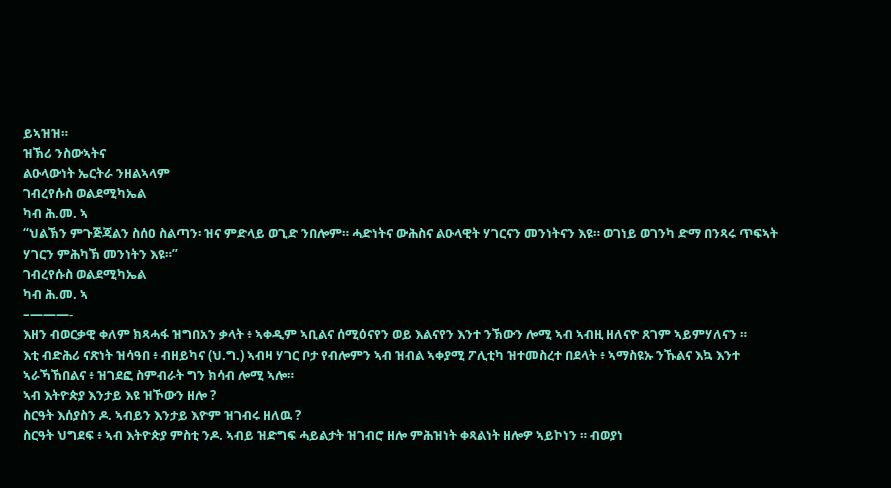ይኣዝዝ።
ዝኽሪ ንስውኣትና
ልዑላውነት ኤርትራ ንዘልኣላም
ገብረየሱስ ወልደሚካኤል
ካብ ሕ.መ. ኣ
“ህልኽን ምጉጅጃልን ስሰዐ ስልጣን፡ ዝና ምድላይ ወጊድ ንበሎም። ሓድነትና ውሕስና ልዑላዊት ሃገርናን መንነትናን እዩ። ወገነይ ወገንካ ድማ በንጻሩ ጥፍኣት ሃገርን ምሕካኽ መንነትን እዩ።”
ገብረየሱስ ወልደሚካኤል
ካብ ሕ.መ. ኣ
–———-
እዘን ብወርቃዊ ቀለም ክጻሓፋ ዝግበአን ቃላት ፥ ኣቀዲም ኣቢልና ሰሚዕናየን ወይ እልናየን እንተ ንኽውን ሎሚ ኣብ ኣብዚ ዘለናዮ ጸገም ኣይምሃለናን ።
እቲ ብድሕሪ ናጽነት ዝሳዓበ ፥ ብዘይካና (ህ.ግ.) ኣብዛ ሃገር ቦታ የብሎምን ኣብ ዝብል ኣቀያሚ ፖሊቲካ ዝተመስረተ በደላት ፥ ኣማስዩኡ ንኹልና እኳ እንተ ኣራኻኸበልና ፥ ዝገደፎ ስምብራት ግን ክሳብ ሎሚ ኣሎ።
ኣብ እትዮጵያ እንታይ እዩ ዝኾውን ዘሎ ?
ስርዓት እሰያስን ዶ. ኣብይን እንታይ እዮም ዝገብሩ ዘለዉ ?
ስርዓት ህግደፍ ፥ ኣብ እትዮጵያ ምስቲ ንዶ. ኣብይ ዝድግፍ ሓይልታት ዝገብሮ ዘሎ ምሕዝነት ቀጻልነት ዘሎዎ ኣይኮነን ። ብወያነ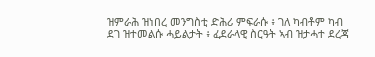ዝምራሕ ዝነበረ መንግስቲ ድሕሪ ምፍራሱ ፥ ገለ ካብቶም ካብ ደገ ዝተመልሱ ሓይልታት ፥ ፈደራላዊ ስርዓት ኣብ ዝታሓተ ደረጃ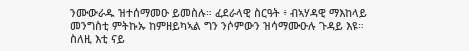ንሙውራዱ ዝተሰማመዑ ይመስሉ። ፈደራላዊ ስርዓት ፥ ብኣሃዳዊ ማእከላይ መንግስቲ ምትኩኡ ከምዘይካኣል ግን ንሶምውን ዝሳማሙዑሉ ጉዳይ እዩ።
ስለዚ እቲ ናይ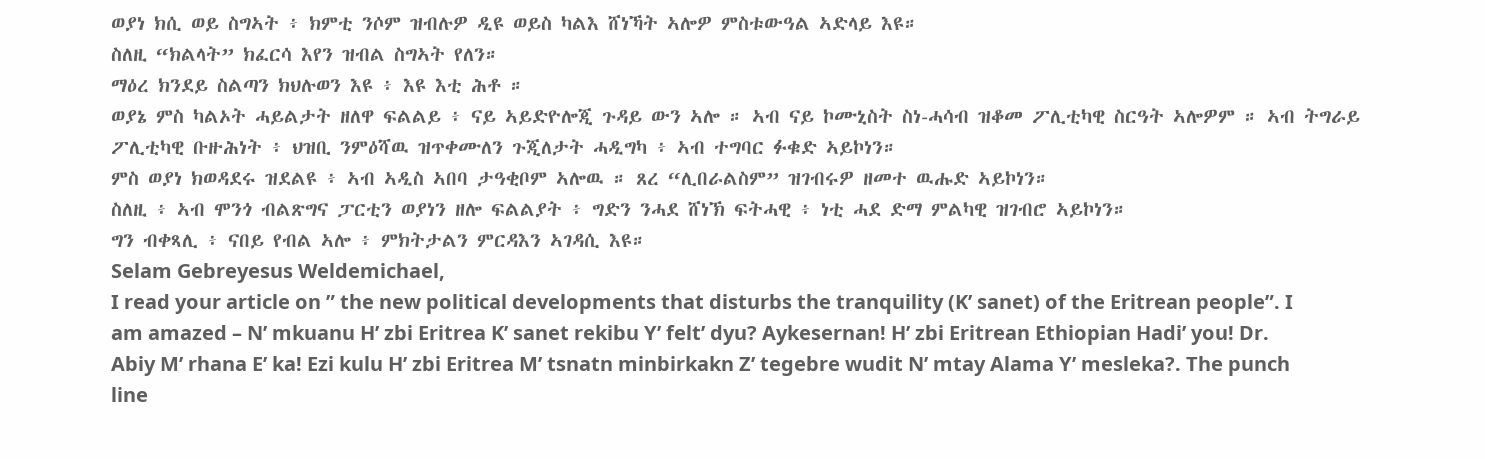ወያነ ክሲ ወይ ስግኣት ፥ ክምቲ ንሶም ዝብሉዎ ዲዩ ወይስ ካልእ ሸነኻት ኣሎዎ ምስቱውዓል ኣድላይ እዩ።
ስለዚ “ክልላት” ክፈርሳ እየን ዝብል ስግኣት የለን።
ማዕረ ክንደይ ስልጣን ክህሉወን እዩ ፥ እዩ እቲ ሕቶ ።
ወያኔ ምስ ካልኦት ሓይልታት ዘለዋ ፍልልይ ፥ ናይ ኣይድዮሎጂ ጉዳይ ውን ኣሎ ። ኣብ ናይ ኮሙኒስት ስነ-ሓሳብ ዝቆመ ፖሊቲካዊ ስርዓት ኣሎዎም ። ኣብ ትግራይ ፖሊቲካዊ ቡዙሕነት ፥ ህዝቢ ንምዕሻዉ ዝጥቀሙለን ጉጂለታት ሓዲግካ ፥ ኣብ ተግባር ፉቁድ ኣይኮነን።
ምስ ወያነ ክወዳደሩ ዝደልዩ ፥ ኣብ ኣዲስ ኣበባ ታዓቂቦም ኣሎዉ ። ጸረ “ሊበራልስም” ዝገብሩዎ ዘመተ ዉሑድ ኣይኮነን።
ስለዚ ፥ ኣብ ሞንጎ ብልጽግና ፓርቲን ወያነን ዘሎ ፍልልያት ፥ ግድን ንሓደ ሸነኽ ፍትሓዊ ፥ ነቲ ሓደ ድማ ምልካዊ ዝገብሮ ኣይኮነን።
ግን ብቀጻሊ ፥ ናበይ የብል ኣሎ ፥ ምክትታልን ምርዳእን ኣገዳሲ እዩ።
Selam Gebreyesus Weldemichael,
I read your article on ” the new political developments that disturbs the tranquility (K’ sanet) of the Eritrean people”. I am amazed – N’ mkuanu H’ zbi Eritrea K’ sanet rekibu Y’ felt’ dyu? Aykesernan! H’ zbi Eritrean Ethiopian Hadi’ you! Dr. Abiy M’ rhana E’ ka! Ezi kulu H’ zbi Eritrea M’ tsnatn minbirkakn Z’ tegebre wudit N’ mtay Alama Y’ mesleka?. The punch line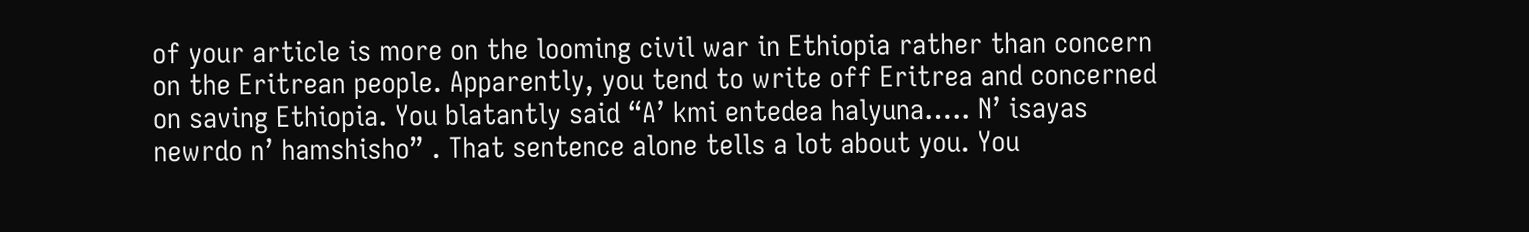of your article is more on the looming civil war in Ethiopia rather than concern on the Eritrean people. Apparently, you tend to write off Eritrea and concerned on saving Ethiopia. You blatantly said “A’ kmi entedea halyuna….. N’ isayas newrdo n’ hamshisho” . That sentence alone tells a lot about you. You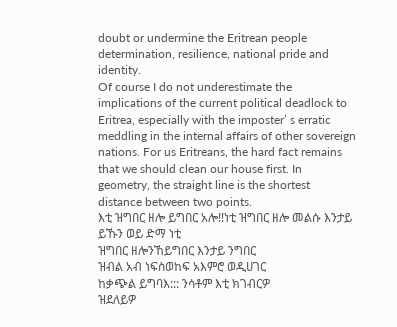doubt or undermine the Eritrean people determination, resilience, national pride and identity.
Of course I do not underestimate the implications of the current political deadlock to Eritrea, especially with the imposter’ s erratic meddling in the internal affairs of other sovereign nations. For us Eritreans, the hard fact remains that we should clean our house first. In geometry, the straight line is the shortest distance between two points.
እቲ ዝግበር ዘሎ ይግበር አሎ!!ነቲ ዝግበር ዘሎ መልሱ እንታይ ይኹን ወይ ድማ ነቲ
ዝግበር ዘሎንኸይግበር እንታይ ንግበር
ዝብል አብ ነፍስወከፍ አእምሮ ወዲሀገር
ከቃጭል ይግባእ::: ንሳቶም እቲ ክገብርዎ
ዝደለይዎ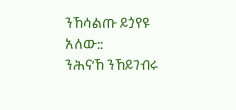ንኸሳልጡ ይጏየዩ አለው::
ንሕና’ኸ ንኸይገብሩ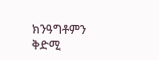ክንዓግቶምን ቅድሚ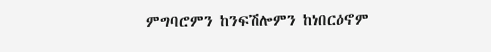ምግባሮምን ከንፍሽሎምን ከነበርዕኖም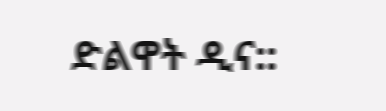ድልዋት ዲና::